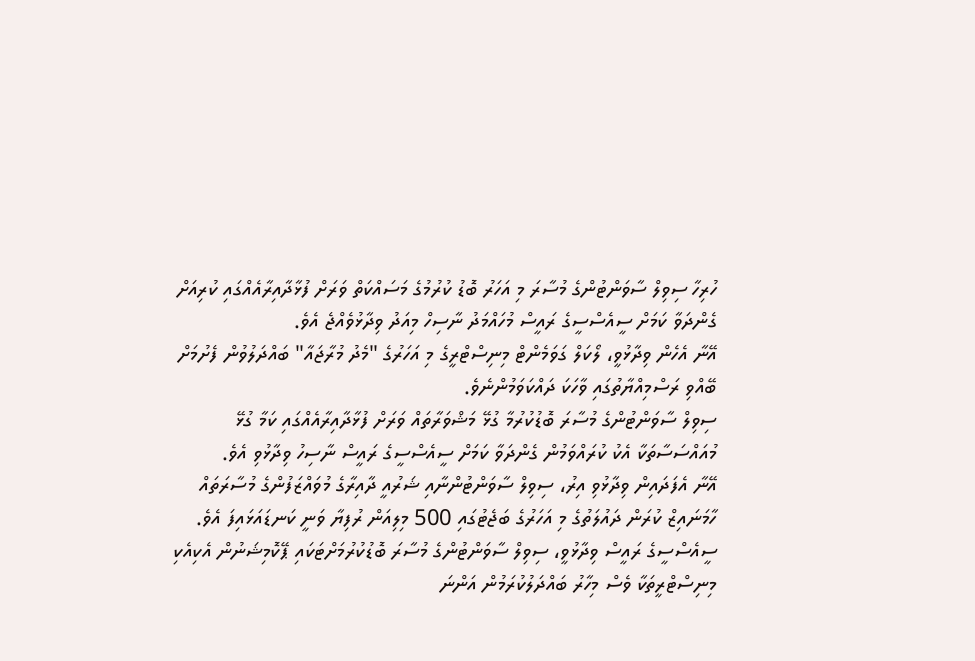ހުރިހާ ސިވިލް ސާވަންޓުންގެ މުސާރަ މި އަހަރު ބޮޑު ކުރުމުގެ މަސައްކަތް ވަރަށް ފުޅާދާއިރާއެއްގައި ކުރިއަށް ގެންދަވާ ކަމަށް ސީއެސްސީގެ ރައީސް މުހައްމަދު ނާސިހް މިއަދު ވިދާޅުވެއްޖެ އެވެ.
އޭނާ އެހެން ވިދާޅުވީ، ލޯކަލް ގަވަމެންޓް މިނިސްޓްރީގެ މި އަހަރުގެ "މެދު މުރާޖައާ" ބައްދަލުވުން ފެށުމަށް ބޭއްވި ރަސްމިއްޔާތުގައި ވާހަކަ ދައްކަވަމުންނެވެ.
ސިވިލް ސާވަންޓުންގެ މުސާރަ ބޮޑުކުރުމާ ގުޅޭ މަޝްވަރާތައް ވަރަށް ފުޅާދާއިރާއެއްގައި ކަމާ ގުޅޭ މުއައްސަސާތަކާ އެކު ކުރައްވަމުން ގެންދަވާ ކަމަށް ސީއެސްސީގެ ރައީސް ނާސިހު ވިދާޅުވި އެވެ.
އޭނާ އެފަދައިން ވިދާޅުވި އިރު، ސިވިލް ސާވަންޓުންނާއި ޝަރުއީ ދާއިރާގެ މުވައްޒަފުންގެ މުސާރަތައް ހާމަނައިޒް ކުރަން ދައުލަތުގެ މި އަހަރުގެ ބަޖެޓުގައި 500 މިލިއަން ރުފިޔާ ވަނީ ކަނޑައަޅައިފަ އެވެ.
ސީއެސްސީގެ ރައީސް ވިދާޅުވީ، ސިވިލް ސާވަންޓުންގެ މުސާރަ ބޮޑުކުރުމަށްޓަކައި ޕޭކޮމިޝަނުން އެކިއެކި މިނިސްޓްރީތަކާ ވެސް މިހާރު ބައްދަލުކުރަމުން އަންނަ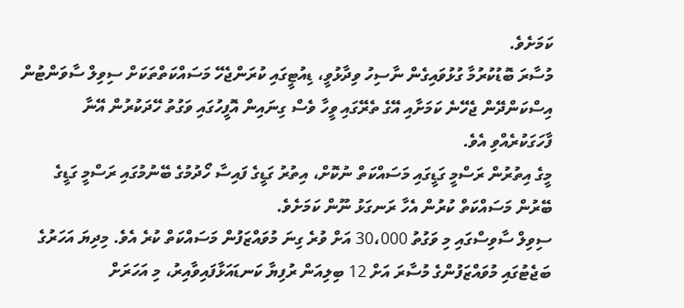ކަމަށެވެ.
މުސާރަ ބޮޑުކުރުމާ ގުޅުވައިގެން ނާސިހު ވިދާޅުވީ، ޑިއުޓީގައި ކުރަންޖެހޭ މަސައްކަތްތަކަށް ސިވިލް ސާވަންޓުން އިސްކަންދޭން ޖެހޭނެ ކަމަށާއި އޭގެ ތެރޭގައި ވީހާ ވެސް ގިނައިން އޮފީހުގައި ވަގުތު ހޭދަކުރުން އޭނާ ފާހަގަކުރެއްވި އެވެ.
މީގެ އިތުރުން ރަސްމީ ގަޑީގައި މަސައްކަތް ނުކޮށް، އިތުރު ގަޑީގެ ފައިސާ ހޯދުމުގެ ބޭނުމުގައި ރަސްމީ ގަޑީގެ ބޭރުން މަސައްކަތް ކުރުން އެހާ ރަނގަޅު ނޫން ކަމަށެވެ.
ސިވިލް ސާވިސްގައި މި ވަގުތު 30،000 އަށް ވުރެ ގިނަ މުވައްޒަފުން މަސައްކަތް ކުރެ އެވެ. މިދިޔަ އަހަރުގެ ބަޖެޓުގައި މުވައްޒަފުންގެ މުސާރަ އަށް 12 ބިލިއަން ރުފިޔާ ކަނޑައަޅާފައިވާއިރު، މި އަހަރަށް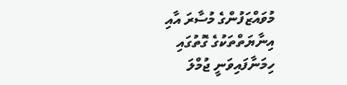މުވައްޒަފުންގެ މުސާރަ އާއި އިނާޔަތްތަކުގެ ގޮތުގައި ހިމަނާފައިވަނީ ޖުމްލަ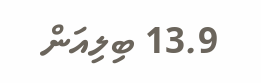13.9 ބިލިއަން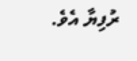ރުފިޔާ އެވެ.